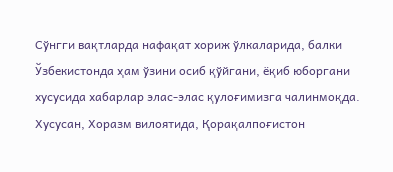Сўнгги вақтларда нафақат хориж ўлкаларида, балки Ўзбекистонда ҳам ўзини осиб қўйгани, ёқиб юборгани хусусида хабарлар элас-элас қулоғимизга чалинмоқда. Хусусан, Хоразм вилоятида, Қорақалпоғистон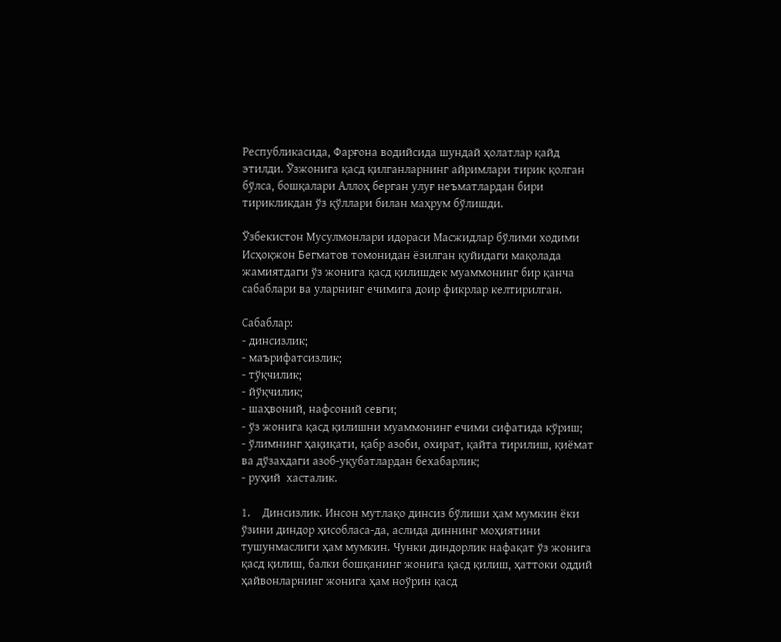Республикасида, Фарғона водийсида шундай ҳолатлар қайд этилди. Ўзжонига қасд қилганларнинг айримлари тирик қолган бўлса, бошқалари Аллоҳ берган улуғ неъматлардан бири тирикликдан ўз қўллари билан маҳрум бўлишди.

Ўзбекистон Мусулмонлари идораси Масжидлар бўлими ходими Исҳоқжон Бегматов томонидан ёзилган қуйидаги мақолада жамиятдаги ўз жонига қасд қилишдек муаммонинг бир қанча сабаблари ва уларнинг ечимига доир фикрлар келтирилган.

Сабаблар:
- динсизлик;
- маърифатсизлик;
- тўқчилик;
- йўқчилик;
- шаҳвоний, нафсоний севги;
- ўз жонига қасд қилишни муаммонинг ечими сифатида кўриш;
- ўлимнинг ҳақиқати, қабр азоби, охират, қайта тирилиш, қиёмат ва дўзахдаги азоб-уқубатлардан бехабарлик;
- руҳий  хасталик.

1.    Динсизлик. Инсон мутлақо динсиз бўлиши ҳам мумкин ёки ўзини диндор ҳисобласа-да, аслида диннинг моҳиятини тушунмаслиги ҳам мумкин. Чунки диндорлик нафақат ўз жонига қасд қилиш, балки бошқанинг жонига қасд қилиш, ҳаттоки оддий ҳайвонларнинг жонига ҳам ноўрин қасд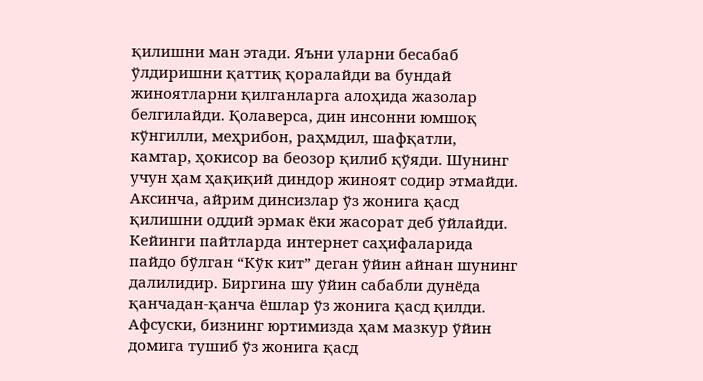қилишни ман этади. Яъни уларни бесабаб ўлдиришни қаттиқ қоралайди ва бундай жиноятларни қилганларга алоҳида жазолар белгилайди. Қолаверса, дин инсонни юмшоқ кўнгилли, меҳрибон, раҳмдил, шафқатли, камтар, ҳокисор ва беозор қилиб қўяди. Шунинг учун ҳам ҳақиқий диндор жиноят содир этмайди. Аксинча, айрим динсизлар ўз жонига қасд қилишни оддий эрмак ёки жасорат деб ўйлайди. Кейинги пайтларда интернет саҳифаларида пайдо бўлган “Кўк кит” деган ўйин айнан шунинг далилидир. Биргина шу ўйин сабабли дунёда қанчадан-қанча ёшлар ўз жонига қасд қилди. Афсуски, бизнинг юртимизда ҳам мазкур ўйин домига тушиб ўз жонига қасд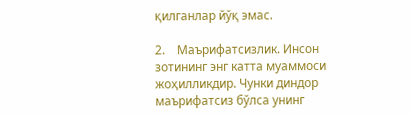қилганлар йўқ эмас.

2.    Маърифатсизлик. Инсон зотининг энг катта муаммоси жоҳилликдир. Чунки диндор маърифатсиз бўлса унинг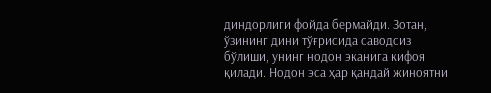диндорлиги фойда бермайди. Зотан, ўзининг дини тўғрисида саводсиз бўлиши, унинг нодон эканига кифоя қилади. Нодон эса ҳар қандай жиноятни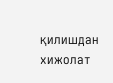қилишдан хижолат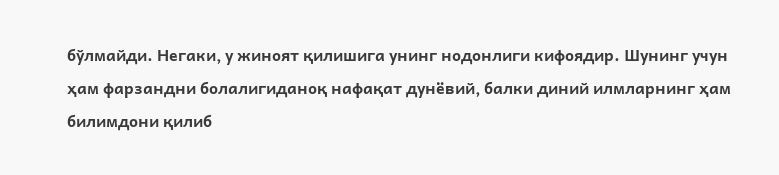бўлмайди. Негаки, у жиноят қилишига унинг нодонлиги кифоядир. Шунинг учун ҳам фарзандни болалигиданоқ нафақат дунёвий, балки диний илмларнинг ҳам билимдони қилиб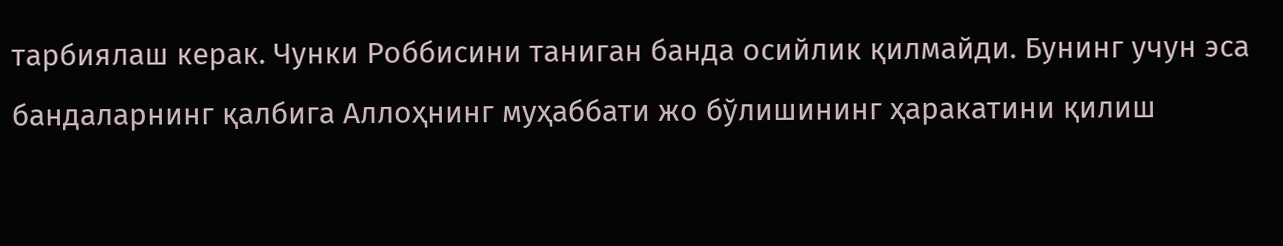тарбиялаш керак. Чунки Роббисини таниган банда осийлик қилмайди. Бунинг учун эса бандаларнинг қалбига Аллоҳнинг муҳаббати жо бўлишининг ҳаракатини қилиш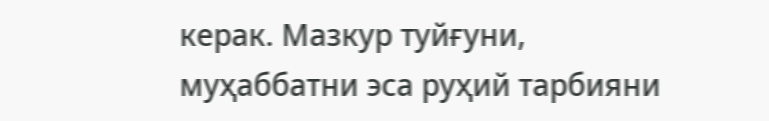керак. Мазкур туйғуни, муҳаббатни эса руҳий тарбияни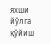яхши йўлга қўйиш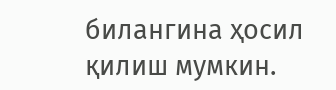билангина ҳосил қилиш мумкин.